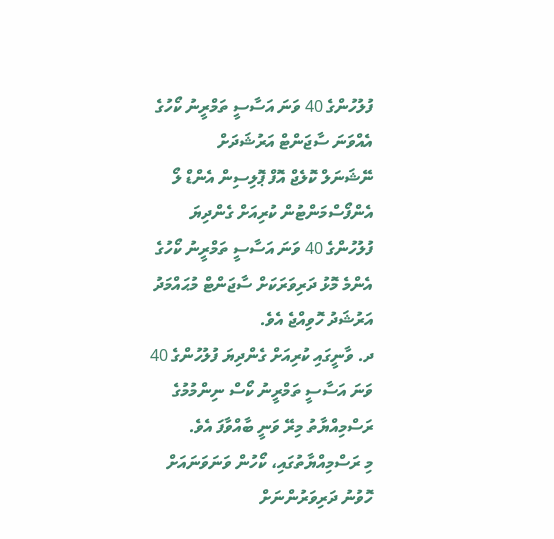ފުލުހުންގެ 40 ވަނަ އަސާސީ ތަމްރީނު ކޯހުގެ އެއްވަނަ ސާޖަންޓް އަރުޝަދަށް
ނޭޝަނަލް ކޮލެޖް އޮފް ޕޮލިސިން އެންޑް ލޯ އެންފޯސްމަންޓުން ކުރިއަށް ގެންދިޔަ ފުލުހުންގެ 40 ވަނަ އަސާސީ ތަމްރީނު ކޯހުގެ އެންމެ މޮޅު ދަރިވަރަކަށް ސާޖަންޓް މުޙައްމަދު އަރުޝަދު ހޮވިއްޖެ އެވެ.
ދ. ވާނީގައި ކުރިއަށް ގެންދިޔަ ފުލުހުންގެ 40 ވަނަ އަސާސީ ތަމްރީނު ކޯސް ނިންމުމުގެ ރަސްމިއްޔާތު މިރޭ ވަނީ ބާއްވާފަ އެވެ.
މި ރަސްމިއްޔާތުގައި، ކޯހުން ވަނަވަނައަށް ހޮވުނު ދަރިވަރުންނަށް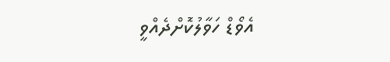އެވޯޑް ހަވާލުކޮށްދެއްވީ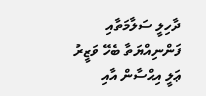ދާހިލީ ސަލާމަތާއި ފަންނިއްޔަތާ ބެހޭ ވަޒީރު ޢަލީ އިޙްސާން އާއި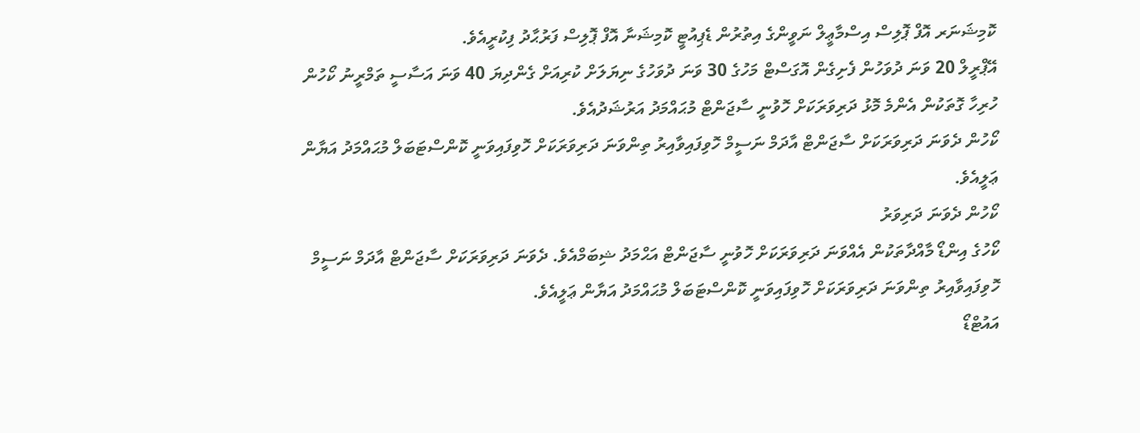ކޮމިޝަނަރ އޮފް ޕޮލިސް އިސްމާޢީލް ނަވީންގެ އިތުރުން ޑެޕިއުޓީ ކޮމިޝަނާ އޮފް ޕޮލިސް ފަރުޙާދު ފިކުރީއެވެ.
އޭޕްރީލް 20 ވަނަ ދުވަހުން ފެށިގެން އޮގަސްޓް މަހުގެ 30 ވަނަ ދުވަހުގެ ނިޔަލަށް ކުރިއަށް ގެންދިޔަ 40 ވަނަ އަސާސީ ތަމްރީނު ކޯހުން ހުރިހާ ގޮތަކުން އެންމެ މޮޅު ދަރިވަރަކަށް ހޮވުނީ ސާޖަންޓް މުޙައްމަދު އަރުޝަދުއެވެ.
ކޯހުން ދެވަނަ ދަރިވަރަކަށް ސާޖަންޓް އާދަމް ނަސީމް ހޮވިފައިވާއިރު ތިންވަނަ ދަރިވަރަކަށް ހޮވިފައިވަނީ ކޮންސްޓަބަލް މުޙައްމަދު އަޔާން ޢަލީއެވެ.
ކޯހުން ދެވަނަ ދަރިވަރު
ކޯހުގެ އިންޑޯ މާއްދާތަކުން އެއްވަނަ ދަރިވަރަކަށް ހޮވުނީ ސާޖަންޓް އަޙްމަދު ޝިބަމްއެވެ. ދެވަނަ ދަރިވަރަކަށް ސާޖަންޓް އާދަމް ނަސީމް ހޮވިފައިވާއިރު ތިންވަނަ ދަރިވަރަކަށް ހޮވިފައިވަނީ ކޮންސްޓަބަލް މުޙައްމަދު އަޔާން ޢަލީއެވެ.
އައުޓްޑޯ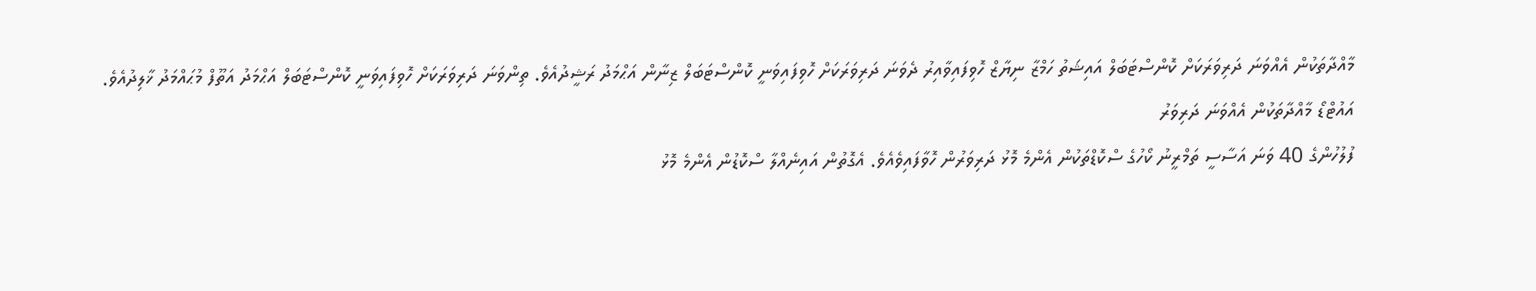މާއްދާތަކުން އެއްވަނަ ދަރިވަރަކަށް ކޮންސްޓަބަލް އައިޝަތު ހަމްޒާ ނިޔާޒް ހޮވިފައިވާއިރު ދެވަނަ ދަރިވަރަކަށް ހޮވިފައިވަނީ ކޮންސްޓަބަލް ޒިނާން އަޙްމަދު ރަޝީދުއެވެ. ތިންވަނަ ދަރިވަރަކަށް ހޮވިފައިވަނީ ކޮންސްޓަބަލް އަޙްމަދު އަތޫފް މުޙައްމަދު ޚާލިދުއެވެ.
އައުޓްޑޯ މާއްދާތަކުން އެއްވަނަ ދަރިވަރު
ފުލުހުންގެ 40 ވަނަ އަސާސީ ތަމްރީނު ކޯހުގެ ސްކޮޑްތަކުން އެންމެ މޮޅު ދަރިވަރުން ހޮވާފައިވެއެވެ. އެގޮތުން އައިނެއްލާ ސްކޮޑުން އެންމެ މޮޅު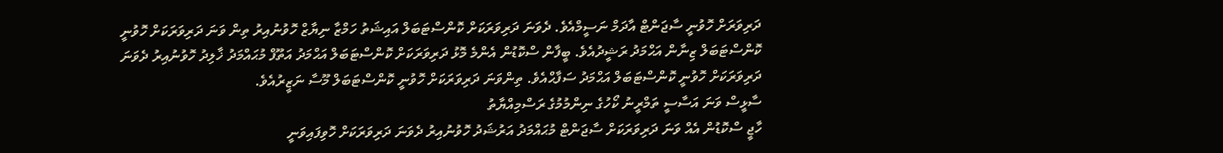ދަރިވަރަށް ހޮވުނީ ސާޖަންޓް އާދަމް ނަސީމްއެވެ. ދެވަނަ ދަރިވަރަކަށް ކޮންސްޓަބަލް އައިޝަތު ހަމްޒާ ނިޔާޒް ހޮވުނުއިރު ތިން ވަނަ ދަރިވަރަކަށް ހޮވުނީ ކޮންސްޓަބަލް ޒިނާން އަޙްމަދު ރަޝީދުއެވެ. ބީފާން ސްކޮޑުން އެންމެ މޮޅު ދަރިވަރަކަށް ކޮންސްޓަބަލް އަޙްމަދު އަތޫފް މުޙައްމަދު ޚާލިދު ހޮވުނުއިރު ދެވަނަ ދަރިވަރަކަށް ހޮވުނީ ކޮންސްޓަބަލް އަޙްމަދު ސަފާޙްއެވެ. ތިންވަނަ ދަރިވަރަކަށް ހޮވުނީ ކޮންސްޓަބަލް މޫސާ ނަޒީރުއެވެ.
ސާޅީސް ވަނަ އަސާސީ ތަމްރީނު ކޯހުގެ ނިންމުމުގެ ރަސްމިއްޔާތު
ހާޖީ ސްކޮޑުން އެއް ވަނަ ދަރިވަރަކަށް ސާޖަންޓް މުޙައްމަދު އަރުޝަދު ހޮވުނުއިރު ދެވަނަ ދަރިވަރަކަށް ހޮވިފައިވަނީ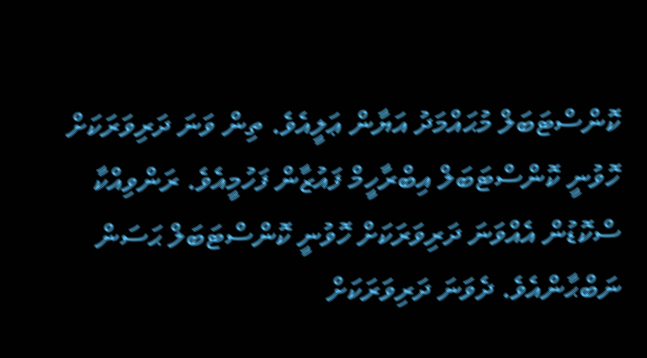ކޮންސްޓަބަލް މުޙައްމަދު އަޔާން ޢަލީއެވެ. ތިން ވަނަ ދަރިވަރަކަށް ހޮވުނީ ކޮންސްޓަބަލް އިބްރާހީމް ފައުޒާން ފަހުމީއެވެ. ރަންވިއްކާ ސްކޮޑުން އެއްވަނަ ދަރިވަރަކަށް ހޮވުނީ ކޮންސްޓަބަލް ޙަސަން ނަބްޙާންއެވެ. ދެވަނަ ދަރިވަރަކަށް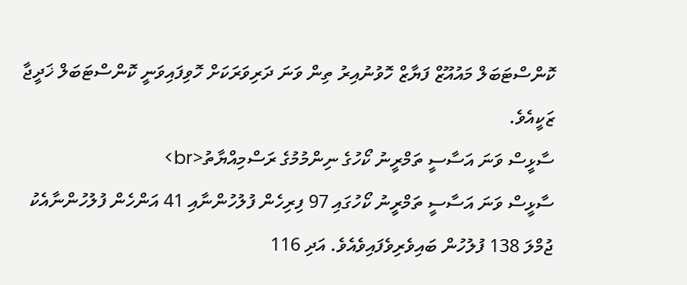ކޮންސްޓަބަލް މައުއޫޒް ފަޔާޒް ހޮވުނުއިރު ތިން ވަނަ ދަރިވަރަކަށް ހޮވިފައިވަނީ ކޮންސްޓަބަލް ޚަދީޖާ ޒަކީއެވެ.
ސާޅީސް ވަނަ އަސާސީ ތަމްރީނު ކޯހުގެ ނިންމުމުގެ ރަސްމިއްޔާތު<br>
ސާޅީސް ވަނަ އަސާސީ ތަމްރީނު ކޯހުގައި 97 ފިރިހެން ފުލުހުންނާއި 41 އަންހެން ފުލުހުންނާއެކު ޖުމްލަ 138 ފުލުހުން ބައިވެރިވެފައިވެއެވެ. އަދި 116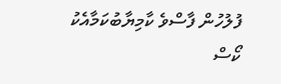ފުލުހުން ފާސްވެ ކާމިޔާބުކަމާއެކު ކޯސް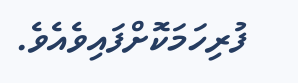ފުރިހަމަކޮށްފައިވެއެވެ.